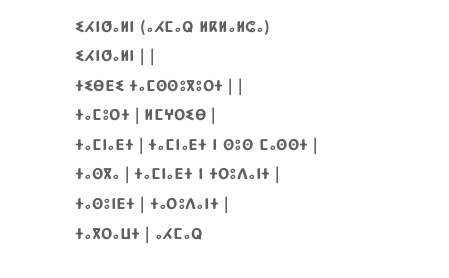ⵉⵃⵏⵚⴰⵍⵏ (ⴰⵃⵎⴰⵕ ⵍⴽⵍⴰⵍⵛⴰ)
ⵉⵃⵏⵚⴰⵍⵏ | |
ⵜⵉⴱⴹⵉ ⵜⴰⵎⵙⵙⵓⴳⵓⵔⵜ | |
ⵜⴰⵎⵓⵔⵜ | ⵍⵎⵖⵔⵉⴱ |
ⵜⴰⵎⵏⴰⴹⵜ | ⵜⴰⵎⵏⴰⴹⵜ ⵏ ⵙⵓⵙ ⵎⴰⵙⵙⵜ |
ⵜⴰⵙⴳⴰ | ⵜⴰⵎⵏⴰⴹⵜ ⵏ ⵜⵔⵓⴷⴰⵏⵜ |
ⵜⴰⵙⵓⵏⴹⵜ | ⵜⴰⵔⵓⴷⴰⵏⵜ |
ⵜⴰⴳⵔⴰⵡⵜ | ⴰⵃⵎⴰⵕ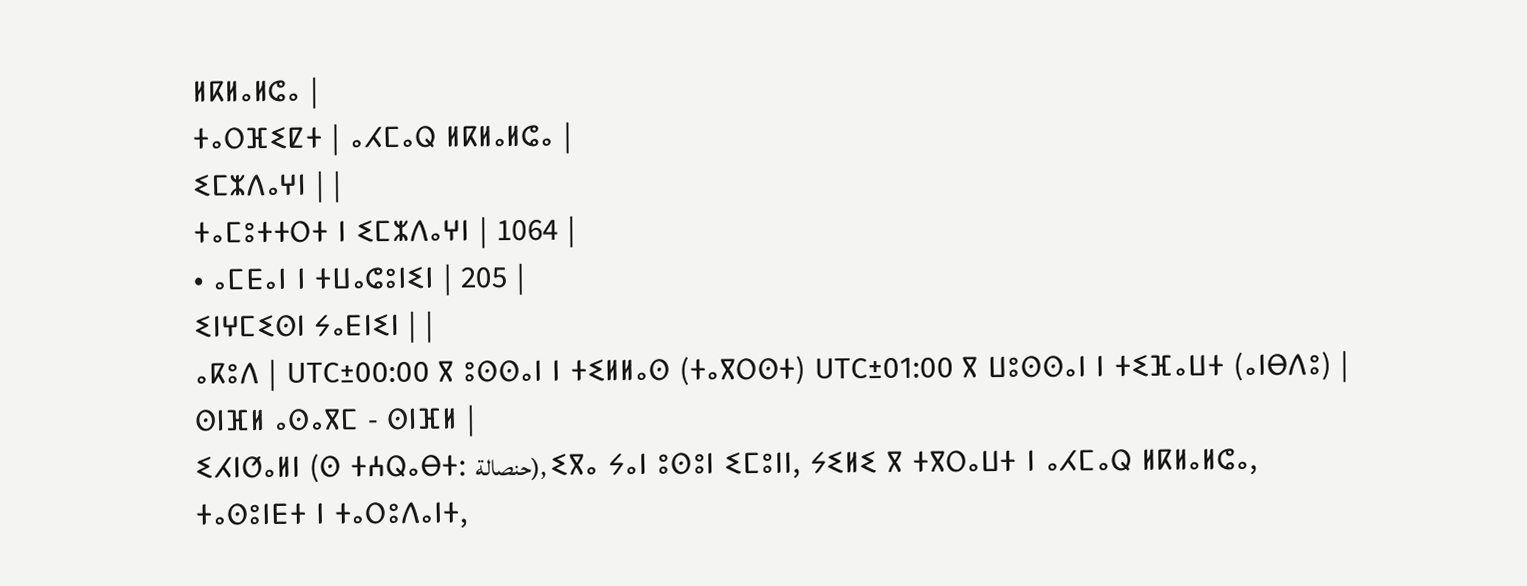ⵍⴽⵍⴰⵍⵛⴰ |
ⵜⴰⵔⴼⵉⵇⵜ | ⴰⵃⵎⴰⵕ ⵍⴽⵍⴰⵍⵛⴰ |
ⵉⵎⵣⴷⴰⵖⵏ | |
ⵜⴰⵎⵓⵜⵜⵔⵜ ⵏ ⵉⵎⵣⴷⴰⵖⵏ | 1064 |
• ⴰⵎⴹⴰⵏ ⵏ ⵜⵡⴰⵛⵓⵏⵉⵏ | 205 |
ⵉⵏⵖⵎⵉⵙⵏ ⵢⴰⴹⵏⵉⵏ | |
ⴰⴽⵓⴷ | UTC±00:00 ⴳ ⵓⵙⵙⴰⵏ ⵏ ⵜⵉⵍⵍⴰⵙ (ⵜⴰⴳⵔⵙⵜ) UTC±01:00 ⴳ ⵡⵓⵙⵙⴰⵏ ⵏ ⵜⵉⴼⴰⵡⵜ (ⴰⵏⴱⴷⵓ) |
ⵙⵏⴼⵍ ⴰⵙⴰⴳⵎ - ⵙⵏⴼⵍ |
ⵉⵃⵏⵚⴰⵍⵏ (ⵙ ⵜⵄⵕⴰⴱⵜ: حنصالة), ⵉⴳⴰ ⵢⴰⵏ ⵓⵙⵓⵏ ⵉⵎⵓⵏⵏ, ⵢⵉⵍⵉ ⴳ ⵜⴳⵔⴰⵡⵜ ⵏ ⴰⵃⵎⴰⵕ ⵍⴽⵍⴰⵍⵛⴰ, ⵜⴰⵙⵓⵏⴹⵜ ⵏ ⵜⴰⵔⵓⴷⴰⵏⵜ,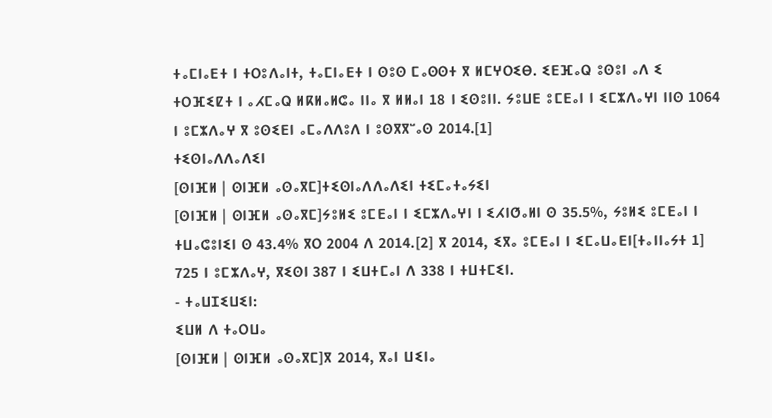ⵜⴰⵎⵏⴰⴹⵜ ⵏ ⵜⵔⵓⴷⴰⵏⵜ, ⵜⴰⵎⵏⴰⴹⵜ ⵏ ⵙⵓⵙ ⵎⴰⵙⵙⵜ ⴳ ⵍⵎⵖⵔⵉⴱ. ⵉⴹⴼⴰⵕ ⵓⵙⵓⵏ ⴰⴷ ⵉ ⵜⵔⴼⵉⵇⵜ ⵏ ⴰⵃⵎⴰⵕ ⵍⴽⵍⴰⵍⵛⴰ ⵏⵏⴰ ⴳ ⵍⵍⴰⵏ 18 ⵏ ⵉⵙⵓⵏⵏ. ⵢⵓⵡⴹ ⵓⵎⴹⴰⵏ ⵏ ⵉⵎⵣⴷⴰⵖⵏ ⵏⵏⵙ 1064 ⵏ ⵓⵎⵣⴷⴰⵖ ⴳ ⵓⵙⵉⴹⵏ ⴰⵎⴰⴷⴷⵓⴷ ⵏ ⵓⵙⴳⴳⵯⴰⵙ 2014.[1]
ⵜⵉⵙⵏⴰⴷⴷⴰⴷⵉⵏ
[ⵙⵏⴼⵍ | ⵙⵏⴼⵍ ⴰⵙⴰⴳⵎ]ⵜⵉⵙⵏⴰⴷⴷⴰⴷⵉⵏ ⵜⵉⵎⴰⵜⴰⵢⵉⵏ
[ⵙⵏⴼⵍ | ⵙⵏⴼⵍ ⴰⵙⴰⴳⵎ]ⵢⵓⵍⵉ ⵓⵎⴹⴰⵏ ⵏ ⵉⵎⵣⴷⴰⵖⵏ ⵏ ⵉⵃⵏⵚⴰⵍⵏ ⵙ 35.5%, ⵢⵓⵍⵉ ⵓⵎⴹⴰⵏ ⵏ ⵜⵡⴰⵛⵓⵏⵉⵏ ⵙ 43.4% ⴳⵔ 2004 ⴷ 2014.[2] ⴳ 2014, ⵉⴳⴰ ⵓⵎⴹⴰⵏ ⵏ ⵉⵎⴰⵡⴰⴹⵏ[ⵜⴰⵏⵏⴰⵢⵜ 1] 725 ⵏ ⵓⵎⵣⴷⴰⵖ, ⴳⵉⵙⵏ 387 ⵏ ⵉⵡⵜⵎⴰⵏ ⴷ 338 ⵏ ⵜⵡⵜⵎⵉⵏ.
- ⵜⴰⵡⵊⵉⵡⵉⵏ:
ⵉⵡⵍ ⴷ ⵜⴰⵔⵡⴰ
[ⵙⵏⴼⵍ | ⵙⵏⴼⵍ ⴰⵙⴰⴳⵎ]ⴳ 2014, ⴳⴰⵏ ⵡⵉⵏⴰ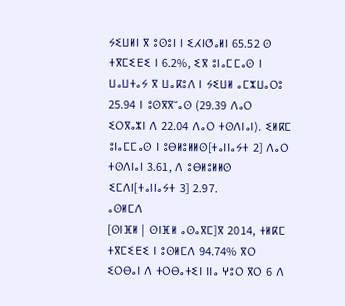ⵢⵉⵡⵍⵏ ⴳ ⵓⵙⵓⵏ ⵏ ⵉⵃⵏⵚⴰⵍⵏ 65.52 ⵙ ⵜⴳⵎⵉⴹⵉ ⵏ 6.2%, ⵉⴳ ⵓⵏⴰⵎⵎⴰⵙ ⵏ ⵡⴰⵡⵜⴰⵢ ⴳ ⵡⴰⴽⵓⴷ ⵏ ⵢⵉⵡⵍ ⴰⵎⵣⵡⴰⵔⵓ 25.94 ⵏ ⵓⵙⴳⴳⵯⴰⵙ (29.39 ⴷⴰⵔ ⵉⵔⴳⴰⵣⵏ ⴷ 22.04 ⴷⴰⵔ ⵜⵙⴷⵏⴰⵏ). ⵉⵍⴽⵎ ⵓⵏⴰⵎⵎⴰⵙ ⵏ ⵓⴱⵍⵓⵍⵍⵙ[ⵜⴰⵏⵏⴰⵢⵜ 2] ⴷⴰⵔ ⵜⵙⴷⵏⴰⵏ 3.61, ⴷ ⵓⴱⵍⵓⵍⵍⵙ ⵉⵎⴷⵏ[ⵜⴰⵏⵏⴰⵢⵜ 3] 2.97.
ⴰⵙⵍⵎⴷ
[ⵙⵏⴼⵍ | ⵙⵏⴼⵍ ⴰⵙⴰⴳⵎ]ⴳ 2014, ⵜⵍⴽⵎ ⵜⴳⵎⵉⴹⵉ ⵏ ⵓⵙⵍⵎⴷ 94.74% ⴳⵔ ⵉⵔⴱⴰⵏ ⴷ ⵜⵔⴱⴰⵜⵉⵏ ⵏⵏⴰ ⵖⵓⵔ ⴳⵔ 6 ⴷ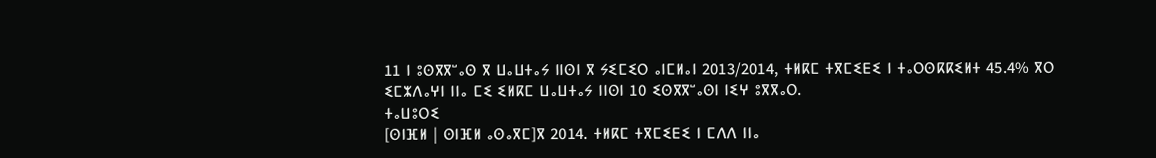11 ⵏ ⵓⵙⴳⴳⵯⴰⵙ ⴳ ⵡⴰⵡⵜⴰⵢ ⵏⵏⵙⵏ ⴳ ⵢⵉⵎⵉⵔ ⴰⵏⵎⵍⴰⵏ 2013/2014, ⵜⵍⴽⵎ ⵜⴳⵎⵉⴹⵉ ⵏ ⵜⴰⵔⵙⴽⴽⵉⵍⵜ 45.4% ⴳⵔ ⵉⵎⵣⴷⴰⵖⵏ ⵏⵏⴰ ⵎⵉ ⵉⵍⴽⵎ ⵡⴰⵡⵜⴰⵢ ⵏⵏⵙⵏ 10 ⵉⵙⴳⴳⵯⴰⵙⵏ ⵏⵉⵖ ⵓⴳⴳⴰⵔ.
ⵜⴰⵡⵓⵔⵉ
[ⵙⵏⴼⵍ | ⵙⵏⴼⵍ ⴰⵙⴰⴳⵎ]ⴳ 2014. ⵜⵍⴽⵎ ⵜⴳⵎⵉⴹⵉ ⵏ ⵎⴷⴷ ⵏⵏⴰ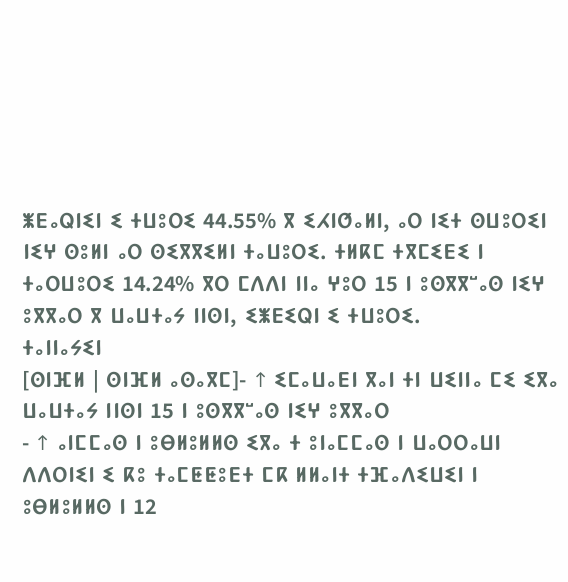ⵥⴹⴰⵕⵏⵉⵏ ⵉ ⵜⵡⵓⵔⵉ 44.55% ⴳ ⵉⵃⵏⵚⴰⵍⵏ, ⴰⵔ ⵏⵉⵜ ⵙⵡⵓⵔⵉⵏ ⵏⵉⵖ ⵙⵓⵍⵏ ⴰⵔ ⵙⵉⴳⴳⵉⵍⵏ ⵜⴰⵡⵓⵔⵉ. ⵜⵍⴽⵎ ⵜⴳⵎⵉⴹⵉ ⵏ ⵜⴰⵔⵡⵓⵔⵉ 14.24% ⴳⵔ ⵎⴷⴷⵏ ⵏⵏⴰ ⵖⵓⵔ 15 ⵏ ⵓⵙⴳⴳⵯⴰⵙ ⵏⵉⵖ ⵓⴳⴳⴰⵔ ⴳ ⵡⴰⵡⵜⴰⵢ ⵏⵏⵙⵏ, ⵉⵥⴹⵉⵕⵏ ⵉ ⵜⵡⵓⵔⵉ.
ⵜⴰⵏⵏⴰⵢⵉⵏ
[ⵙⵏⴼⵍ | ⵙⵏⴼⵍ ⴰⵙⴰⴳⵎ]- ↑ ⵉⵎⴰⵡⴰⴹⵏ ⴳⴰⵏ ⵜⵏ ⵡⵉⵏⵏⴰ ⵎⵉ ⵉⴳⴰ ⵡⴰⵡⵜⴰⵢ ⵏⵏⵙⵏ 15 ⵏ ⵓⵙⴳⴳⵯⴰⵙ ⵏⵉⵖ ⵓⴳⴳⴰⵔ
- ↑ ⴰⵏⵎⵎⴰⵙ ⵏ ⵓⴱⵍⵓⵍⵍⵙ ⵉⴳⴰ ⵜ ⵓⵏⴰⵎⵎⴰⵙ ⵏ ⵡⴰⵔⵔⴰⵡⵏ ⴷⴷⵔⵏⵉⵏ ⵉ ⴽⵓ ⵜⴰⵎⵟⵟⵓⴹⵜ ⵎⴽ ⵍⵍⴰⵏⵜ ⵜⴼⴰⴷⵉⵡⵉⵏ ⵏ ⵓⴱⵍⵓⵍⵍⵙ ⵏ 12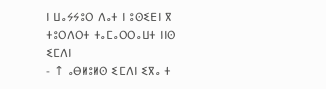ⵏ ⵡⴰⵢⵢⵓⵔ ⴷⴰⵜ ⵏ ⵓⵙⵉⴹⵏ ⴳ ⵜⵓⵔⴷⵔⵜ ⵜⴰⵎⴰⵔⵔⴰⵡⵜ ⵏⵏⵙ ⵉⵎⴷⵏ
- ↑ ⴰⴱⵍⵓⵍⵙ ⵉⵎⴷⵏ ⵉⴳⴰ ⵜ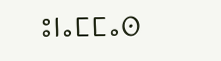ⵓⵏⴰⵎⵎⴰⵙ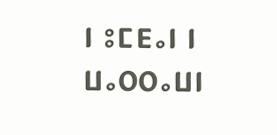ⵏ ⵓⵎⴹⴰⵏ ⵏ ⵡⴰⵔⵔⴰⵡⵏ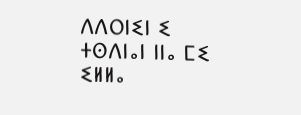ⴷⴷⵔⵏⵉⵏ ⵉ ⵜⵙⴷⵏⴰⵏ ⵏⵏⴰ ⵎⵉ ⵉⵍⵍⴰ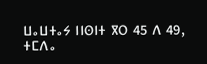ⵡⴰⵡⵜⴰⵢ ⵏⵏⵙⵏⵜ ⴳⵔ 45 ⴷ 49, ⵜⵎⴷⴰ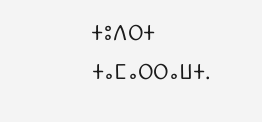ⵜⵓⴷⵔⵜ ⵜⴰⵎⴰⵔⵔⴰⵡⵜ.